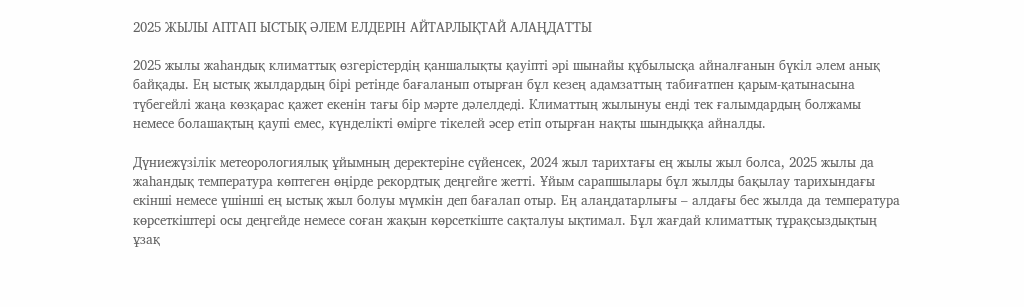2025 ЖЫЛЫ АПТАП ЫСТЫҚ ӘЛЕМ ЕЛДЕРІН АЙТАРЛЫҚТАЙ АЛАҢДАТТЫ

2025 жылы жаһандық климаттық өзгерістердің қаншалықты қауіпті әрі шынайы құбылысқа айналғанын бүкіл әлем анық байқады. Ең ыстық жылдардың бірі ретінде бағаланып отырған бұл кезең адамзаттың табиғатпен қарым-қатынасына түбегейлі жаңа көзқарас қажет екенін тағы бір мәрте дәлелдеді. Климаттың жылынуы енді тек ғалымдардың болжамы немесе болашақтың қаупі емес, күнделікті өмірге тікелей әсер етіп отырған нақты шындыққа айналды.

Дүниежүзілік метеорологиялық ұйымның деректеріне сүйенсек, 2024 жыл тарихтағы ең жылы жыл болса, 2025 жылы да жаһандық температура көптеген өңірде рекордтық деңгейге жетті. Ұйым сарапшылары бұл жылды бақылау тарихындағы екінші немесе үшінші ең ыстық жыл болуы мүмкін деп бағалап отыр. Ең алаңдатарлығы – алдағы бес жылда да температура көрсеткіштері осы деңгейде немесе соған жақын көрсеткіште сақталуы ықтимал. Бұл жағдай климаттық тұрақсыздықтың ұзақ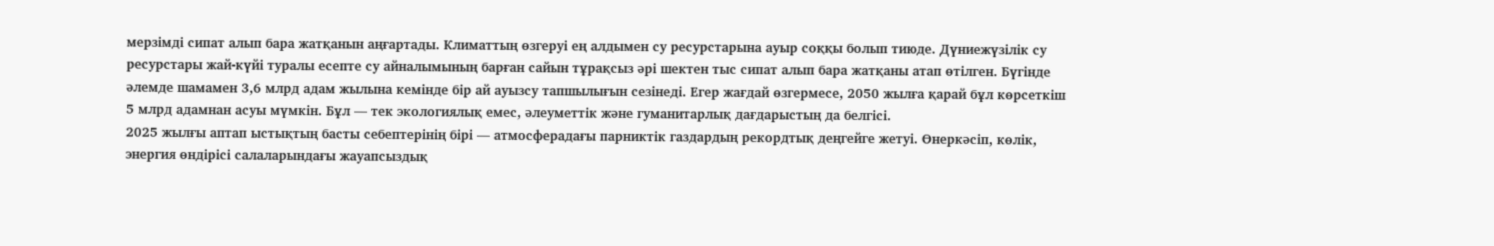мерзімді сипат алып бара жатқанын аңғартады. Климаттың өзгеруі ең алдымен су ресурстарына ауыр соққы болып тиюде. Дүниежүзілік су ресурстары жай-күйі туралы есепте су айналымының барған сайын тұрақсыз әрі шектен тыс сипат алып бара жатқаны атап өтілген. Бүгінде әлемде шамамен 3,6 млрд адам жылына кемінде бір ай ауызсу тапшылығын сезінеді. Егер жағдай өзгермесе, 2050 жылға қарай бұл көрсеткіш 5 млрд адамнан асуы мүмкін. Бұл — тек экологиялық емес, әлеуметтік және гуманитарлық дағдарыстың да белгісі.
2025 жылғы аптап ыстықтың басты себептерінің бірі — атмосферадағы парниктік газдардың рекордтық деңгейге жетуі. Өнеркәсіп, көлік, энергия өндірісі салаларындағы жауапсыздық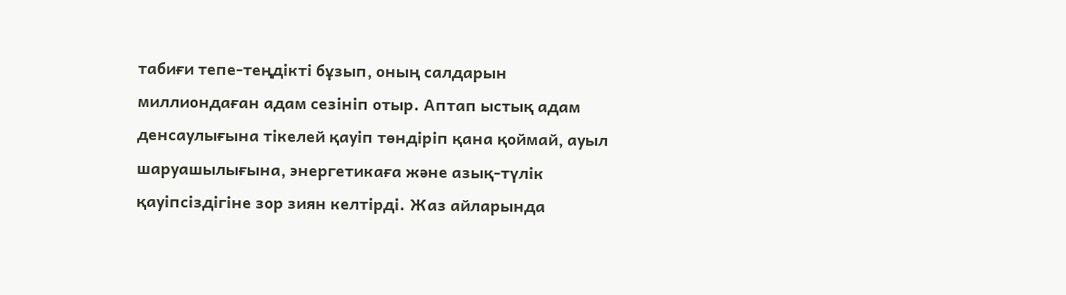табиғи тепе-теңдікті бұзып, оның салдарын миллиондаған адам сезініп отыр. Аптап ыстық адам денсаулығына тікелей қауіп төндіріп қана қоймай, ауыл шаруашылығына, энергетикаға және азық-түлік қауіпсіздігіне зор зиян келтірді. Жаз айларында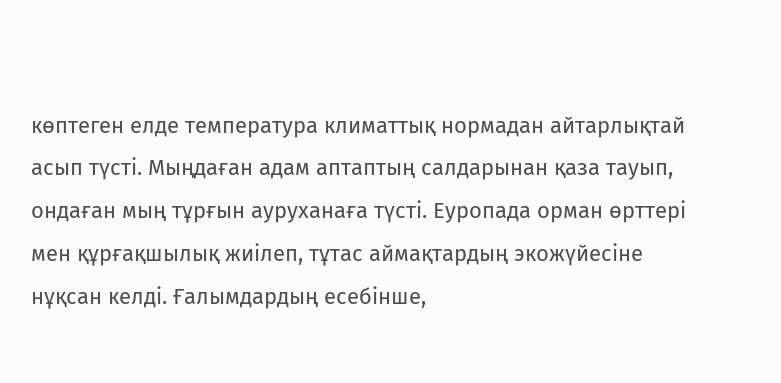көптеген елде температура климаттық нормадан айтарлықтай асып түсті. Мыңдаған адам аптаптың салдарынан қаза тауып, ондаған мың тұрғын ауруханаға түсті. Еуропада орман өрттері мен құрғақшылық жиілеп, тұтас аймақтардың экожүйесіне нұқсан келді. Ғалымдардың есебінше,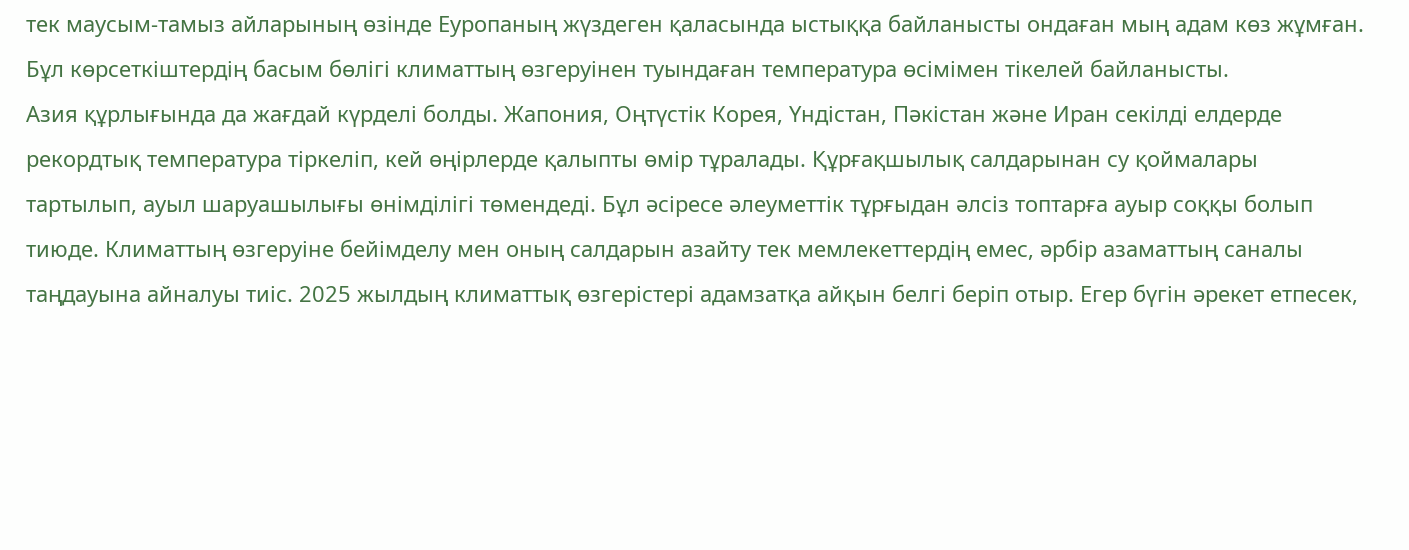тек маусым-тамыз айларының өзінде Еуропаның жүздеген қаласында ыстыққа байланысты ондаған мың адам көз жұмған. Бұл көрсеткіштердің басым бөлігі климаттың өзгеруінен туындаған температура өсімімен тікелей байланысты.
Азия құрлығында да жағдай күрделі болды. Жапония, Оңтүстік Корея, Үндістан, Пәкістан және Иран секілді елдерде рекордтық температура тіркеліп, кей өңірлерде қалыпты өмір тұралады. Құрғақшылық салдарынан су қоймалары тартылып, ауыл шаруашылығы өнімділігі төмендеді. Бұл әсіресе әлеуметтік тұрғыдан әлсіз топтарға ауыр соққы болып тиюде. Климаттың өзгеруіне бейімделу мен оның салдарын азайту тек мемлекеттердің емес, әрбір азаматтың саналы таңдауына айналуы тиіс. 2025 жылдың климаттық өзгерістері адамзатқа айқын белгі беріп отыр. Егер бүгін әрекет етпесек,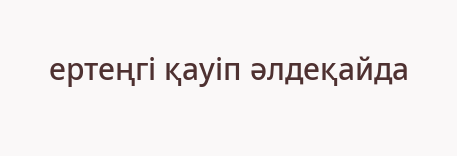ертеңгі қауіп әлдеқайда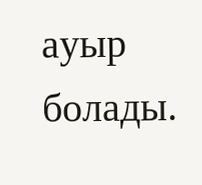ауыр болады.